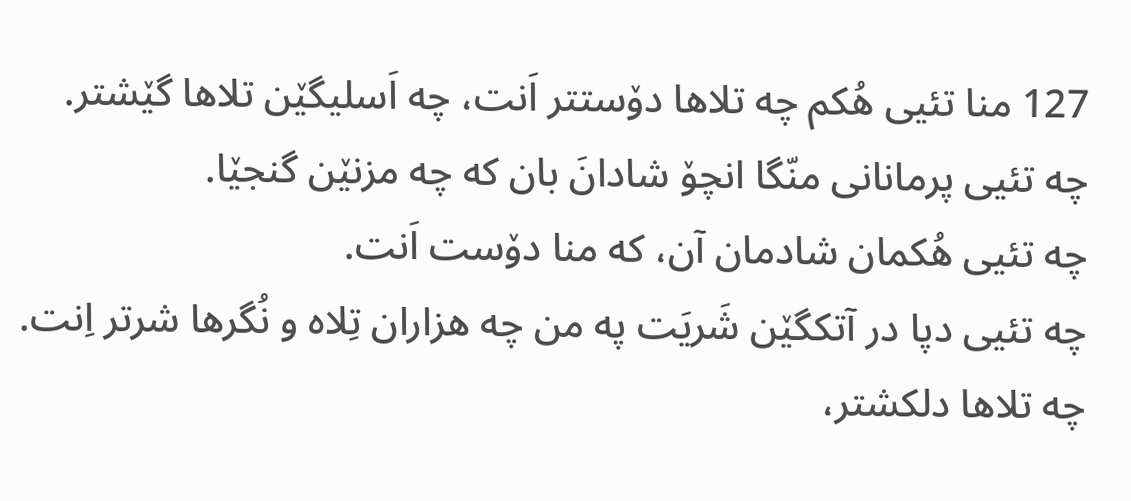127 منا تئیی هُکم چه تلاها دۆستتر اَنت، چه اَسلیگێن تلاها گێشتر.
چه تئیی پرمانانی منّگا انچۆ شادانَ بان که چه مزنێن گنجێا.
چه تئیی هُکمان شادمان آن، که منا دۆست اَنت.
چه تئیی دپا در آتکگێن شَریَت په من چه هزاران تِلاه و نُگرها شرتر اِنت.
چه تلاها دلکشتر،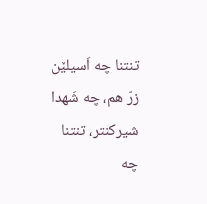تنتنا چه اَسیلێن زرّ هم، چه شَهدا شیرکنتر، تنتنا چه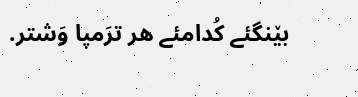بێنگئے کُدامئے هر ترَمپا وَشتر.